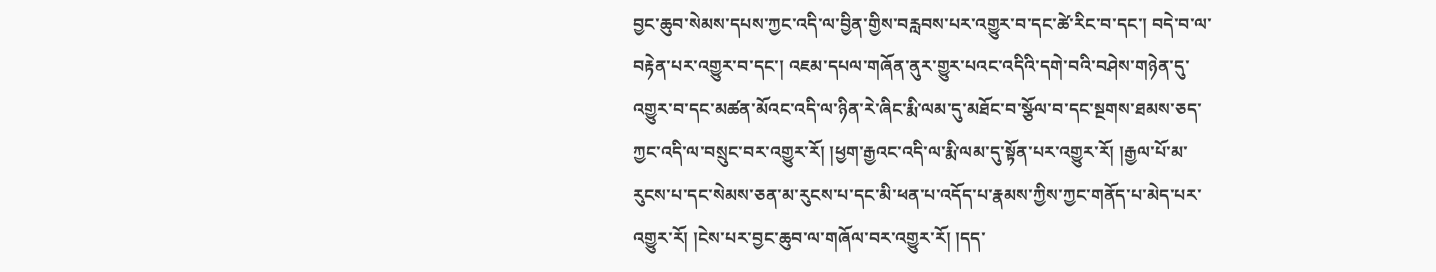བྱང་ཆུབ་སེམས་དཔས་ཀྱང་འདི་ལ་བྱིན་གྱིས་བརླབས་པར་འགྱུར་བ་དང་ཚེ་རིང་བ་དང་། བདེ་བ་ལ་བརྟེན་པར་འགྱུར་བ་དང་། འཇམ་དཔལ་གཞོན་ནུར་གྱུར་པའང་འདིའི་དགེ་བའི་བཤེས་གཉེན་དུ་འགྱུར་བ་དང་མཚན་མོའང་འདི་ལ་ཉིན་རེ་ཞིང་རྨི་ལམ་དུ་མཐོང་བ་སྩོལ་བ་དང་སྔགས་ཐམས་ཅད་ཀྱང་འདི་ལ་བསྲུང་བར་འགྱུར་རོ། །ཕྱག་རྒྱའང་འདི་ལ་རྨི་ལམ་དུ་སྟོན་པར་འགྱུར་རོ། །རྒྱལ་པོ་མ་རུངས་པ་དང་སེམས་ཅན་མ་རུངས་པ་དང་མི་ཕན་པ་འདོད་པ་རྣམས་ཀྱིས་ཀྱང་གནོད་པ་མེད་པར་འགྱུར་རོ། །ངེས་པར་བྱང་ཆུབ་ལ་གཞོལ་བར་འགྱུར་རོ། །དད་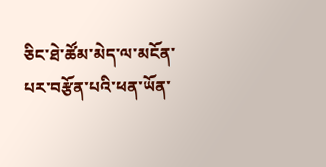ཅིང་ཐེ་ཚོམ་མེད་ལ་མངོན་པར་བརྩོན་པའི་ཕན་ཡོན་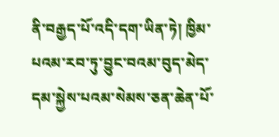ནི་བརྒྱད་པོ་འདི་དག་ཡིན་ཏེ། ཁྱིམ་པའམ་རབ་ཏུ་བྱུང་བའམ་བུད་མེད་དམ་སྐྱེས་པའམ་སེམས་ཅན་ཆེན་པོ་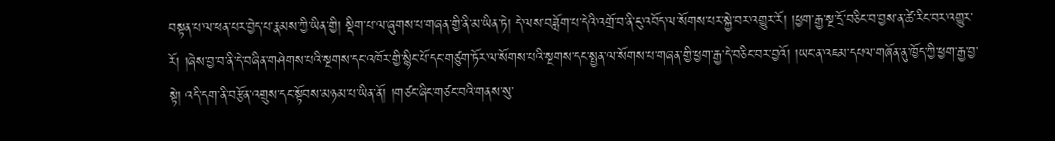བསྟན་པ་ལ་ཕན་པར་བྱེད་པ་རྣམས་ཀྱི་ཡིན་གྱི། སྡིག་པ་ལ་ཞུགས་པ་གཞན་གྱི་ནི་མ་ཡིན་ཏེ། དེ་ལས་བཟློག་པ་དེའི་འགྲོ་བ་ནི་ངུ་འབོད་ལ་སོགས་པར་སྐྱེ་བར་འགྱུར་རོ། །ཕྱག་རྒྱ་སྔ་དྲོ་བཅིང་བ་བྱས་ན་ཚེ་རིང་བར་འགྱུར་རོ། །ཞེས་བྱ་བ་ནི་དེ་བཞིན་གཤེགས་པའི་སྔགས་དང་འཁོར་གྱི་སྙིང་པོ་དང་གཙུག་ཏོར་ལ་སོགས་པའི་སྔགས་དང་སྤྱན་ལ་སོགས་པ་གཞན་གྱི་ཕྱག་རྒྱ་དེ་བཅིང་བར་བྱའོ། །ཡང་ན་འཇམ་དཔལ་གཞོན་ནུ་ཁྱོད་ཀྱི་ཕྱག་རྒྱ་བྱ་སྟེ། འདི་དག་ནི་བརྩོན་འགྲུས་དང་སྟོབས་མཉམ་པ་ཡིན་ནོ། །གཙང་ཞིང་གཙང་བའི་གནས་སུ་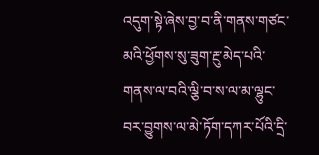འདུག་སྟེ་ཞེས་བྱ་བ་ནི་གནས་གཙང་མའི་ཕྱོགས་སུ་ཟུག་རྔུ་མེད་པའི་གནས་ལ་བའི་ལྕི་བ་ས་ལ་མ་ལྷུང་བར་བྱུགས་ལ་མེ་ཏོག་དཀར་པོའི་དྲི་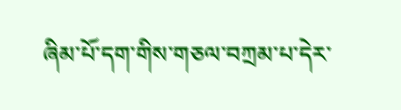ཞིམ་པོ་དག་གིས་གཅལ་བཀྲམ་པ་དེར་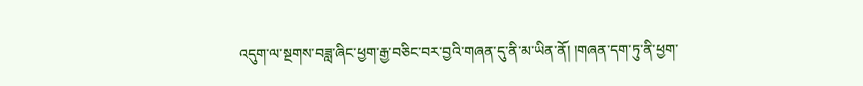འདུག་ལ་སྔགས་བཟླ་ཞིང་ཕྱག་རྒྱ་བཅིང་བར་བྱའི་གཞན་དུ་ནི་མ་ཡིན་ནོ། །གཞན་དག་ཏུ་ནི་ཕྱག་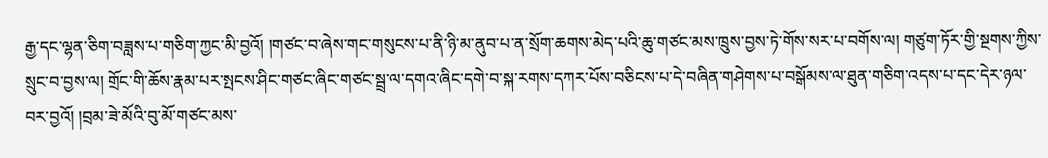རྒྱ་དང་ལྷན་ཅིག་བཟླས་པ་གཅིག་ཀྱང་མི་བྱའོ། །གཙང་བ་ཞེས་གང་གསུངས་པ་ནི་ཉི་མ་ནུབ་པ་ན་སྲོག་ཆགས་མེད་པའི་ཆུ་གཙང་མས་ཁྲུས་བྱས་ཏེ་གོས་སར་པ་བགོས་ལ། གཙུག་ཏོར་གྱི་སྔགས་ཀྱིས་སྲུང་བ་བྱས་ལ། གྲོང་གི་ཆོས་རྣམ་པར་སྤངས་ཤིང་གཙང་ཞིང་གཙང་སྦྲ་ལ་དགའ་ཞིང་དགེ་བ་སྐ་རགས་དཀར་པོས་བཅིངས་པ་དེ་བཞིན་གཤེགས་པ་བསྒོམས་ལ་ཐུན་གཅིག་འདས་པ་དང་དེར་ཉལ་བར་བྱའོ། །བྲམ་ཟེ་མོའི་བུ་མོ་གཙང་མས་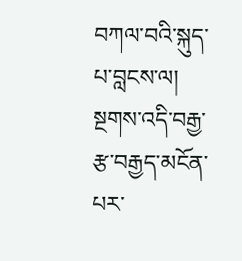བཀལ་བའི་སྐུད་པ་བླངས་ལ། སྔགས་འདི་བརྒྱ་རྩ་བརྒྱད་མངོན་པར་